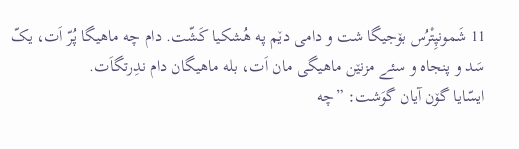11 شَمونپِتْرُس بۆجیگا شت و دامی دێم په هُشکیا کَشّت. دام چه ماهیگا پُرّ اَت، یکّ سَد و پنجاه و سئے مزنێن ماهیگی مان اَت، بله ماهیگان دام ندِرتگاَت.
ایسّایا گۆن آیان گوَشت: ”چه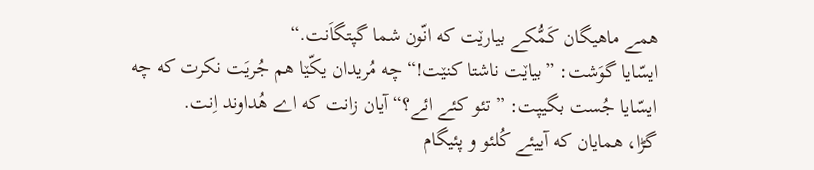همے ماهیگان کَمُّکے بیارێت که انّون شما گپتگاَنت.“
ایسّایا گوَشت: ”بیاێت ناشتا کنێت!“ چه مُریدان یکّێا هم جُریَت نکرت که چه ایسّایا جُست بگیپت: ”تئو کئے ائے؟“ آیان زانت که اے هُداوند اِنت.
گڑا، همایان که آییئے کُلئو و پئیگام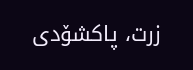زرت، پاکشۆدی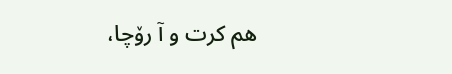هم کرت و آ رۆچا،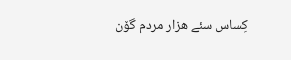کِساس سئے هزار مردم گۆن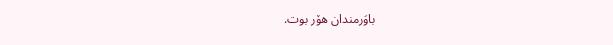باوَرمندان هۆر بوت.